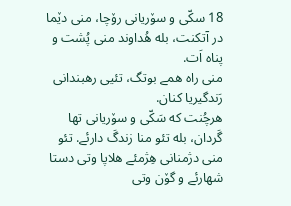18 سکّی و سۆریانی رۆچا، منی دێما در آتکنت، بله هُداوند منی پُشت و پناه اَت.
منی راه همے بوتگ، تئیی رهبندانی رَندگیریا کنان.
هرچُنت که سَکّی و سۆریانی تها گَردان، بله تئو منا زندگَ دارئے. تئو منی دژمنانی هِژمئے هلاپا وتی دستا شهارئے و گۆن وتی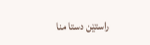راستێن دستا منا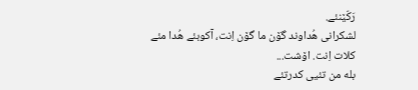رَکّێنئے.
لشکرانی هُداوند گۆن ما گۆن اِنت، آکوبئے هُدا مئے کلات اِنت. اۆشت...
بله من تئیی کدرتئے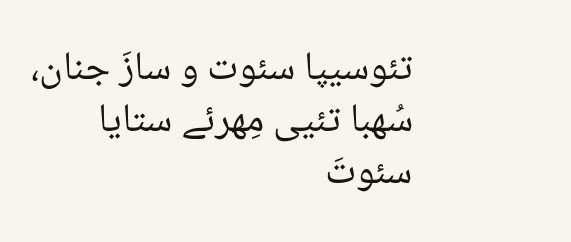تئوسیپا سئوت و سازَ جنان، سُهبا تئیی مِهرئے ستایا سئوتَ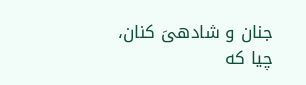جنان و شادهیَ کنان، چیا که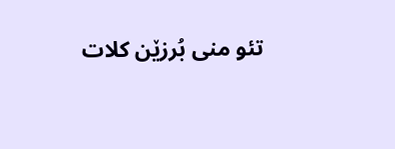تئو منی بُرزێن کلات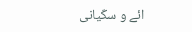ائے و سکّیانی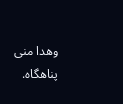وهدا منی پناهگاه.